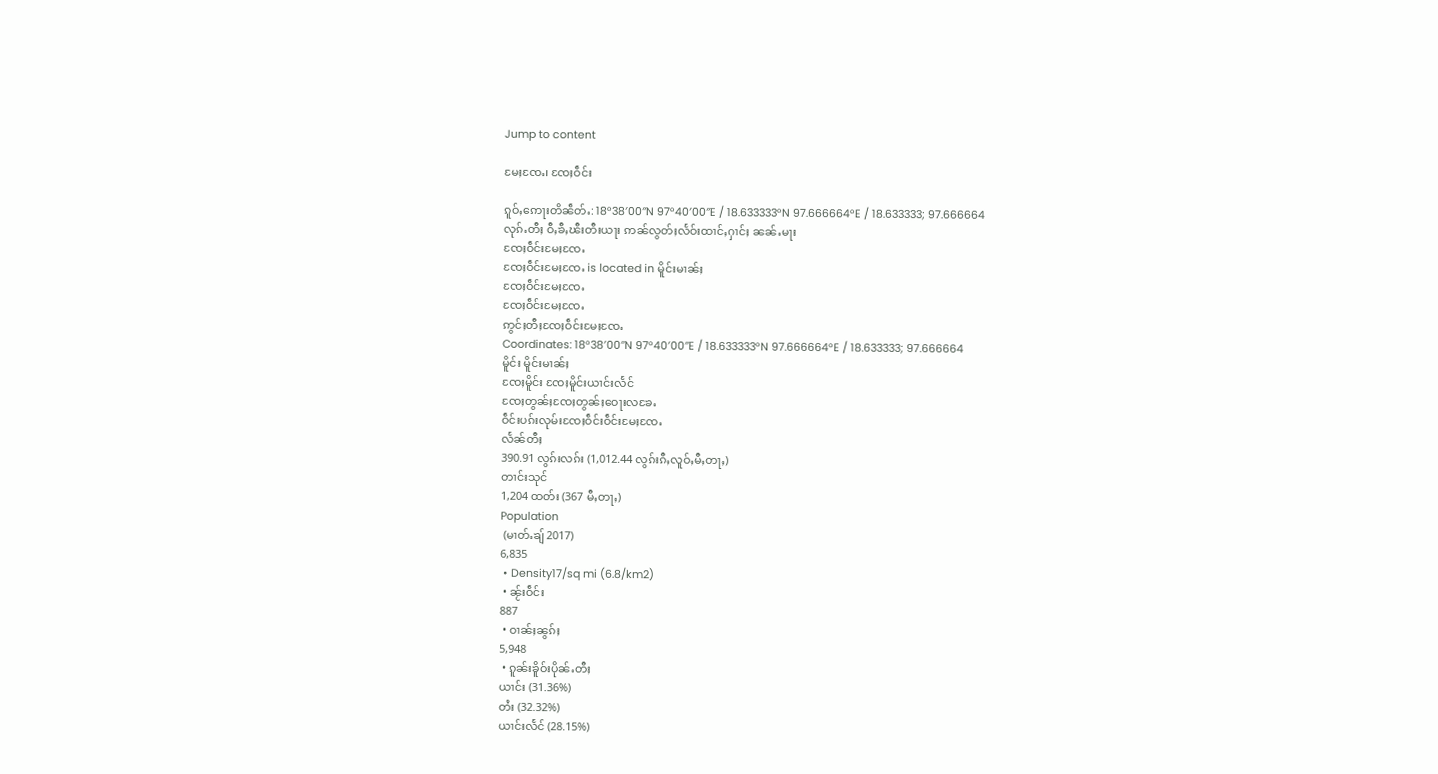Jump to content

မႄႈၸႄႉ၊ ၸႄႈဝဵင်း

ၵူဝ်ႇဢေႃးတိၼဵတ်ႉ: 18°38′00″N 97°40′00″E / 18.633333°N 97.666664°E / 18.633333; 97.666664
လုၵ်ႉတီႈ ဝီႇၶီႇၽီးတီးယႃး ဢၼ်လွတ်ႈလႅဝ်းထၢင်ႇႁၢင်ႈ ၼၼ်ႉမႃး
ၸႄႈဝဵင်းမႄႈၸႄႉ
ၸႄႈဝဵင်းမႄႈၸႄႉ is located in မိူင်းမၢၼ်ႈ
ၸႄႈဝဵင်းမႄႈၸႄႉ
ၸႄႈဝဵင်းမႄႈၸႄႉ
ဢွင်ႈတီႈၸႄႈဝဵင်းမႄႈၸႄႉ
Coordinates: 18°38′00″N 97°40′00″E / 18.633333°N 97.666664°E / 18.633333; 97.666664
မိူင်း မိူင်းမၢၼ်ႈ
ၸႄႈမိူင်း ၸႄႈမိူင်းယၢင်းလႅင်
ၸႄႈတွၼ်ႈၸႄႈတွၼ်ႈဝေႃးလၶႄႉ
ဝဵင်းပၵ်းလုမ်းၸႄႈဝဵင်းဝဵင်းမႄႈၸႄႉ
လႅၼ်တီႈ
390.91 လွၵ်းလၵ်း (1,012.44 လွၵ်းၵီႇလူဝ်ႇမီႇတႃႇ)
တၢင်းသုင်
1,204 ထတ်း (367 မီႇတႃႇ)
Population
 (မၢတ်ႉၶျ် 2017)
6,835
 • Density17/sq mi (6.8/km2)
 • ၼႂ်းဝဵင်း
887
 • ဝၢၼ်ႈၼွၵ်ႈ
5,948
 • ၵူၼ်းၶိူဝ်းပိုၼ်ႉတီႈ
ယၢင်း (31.36%)
တႆး (32.32%)
ယၢင်းလႅင် (28.15%)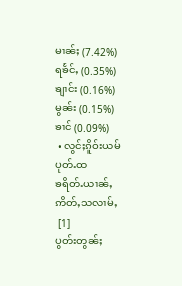မၢၼ်ႈ (7.42%)
ရၶႅင်ႇ (0.35%)
ၶျၢင်း (0.16%)
မွၼ်း (0.15%)
ၶၢင် (0.09%)
 • လွင်ႈၵိူဝ်းယမ်
ပုတ်ႉထ
ၶရိတ်ႉယၢၼ်ႇ
ဢိတ်ႇသလၢမ်ႇ
 [1]
ပွတ်းတွၼ်ႈ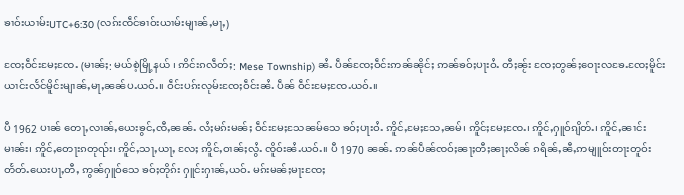ၶၢဝ်းယၢမ်းUTC+6:30 (လၵ်းၸဵင်ၶၢဝ်းယၢမ်းမျၢၼ်ႇမႃႇ)

ၸႄႈဝဵင်းမႄႈၸႄႉ (မၢၼ်ႈ: မယ်စဲ့မြို့နယ် ၊ ဢိင်းၵလဵတ်ႈ: Mese Township) ၼႆႉ ပဵၼ်ၸႄႈဝဵင်းဢၼ်ၼိုင်ႈ ဢၼ်ၶဝ်ႈပႃးဝႆႉ တီႈၼႂ်း ၸႄႈတွၼ်ႈဝေႃးလၶႄႉၸႄႈမိူင်းယၢင်းလႅင်မိူင်းမျၢၼ်ႇမႃႇၼၼ်ပႉယဝ်ႉ။ ဝဵင်းပၵ်းလုမ်းၸႄႈဝဵင်းၼႆႉ ပဵၼ် ဝဵင်းမႄႈၸႄႉယဝ်ႉ။

ပီ 1962 ပၢၼ် တေႃႇလၢၼ်ႇယေးၶွင်ႇၸီႇၼၼ်ႉ လႆႈမၵ်းမၼ်ႈ ဝဵင်းမႄႈသႄၼမ်သေ ၶဝ်ႈပႃးဝႆႉ ဢိူင်ႇမႄႈသႄႇၼမ်၊ ဢိူင်ႈမႄႈၸႄႉ၊ ဢိူင်ႇႁူဝ်ၵျိတ်ႉ၊ ဢိူင်ႇၼၢင်းမၢၼ်း၊ ဢိူင်ႇတေႃးၵတုၺ်း၊ ဢိူင်ႇသႃႇယႃႇ လႄႈ ဢိူင်ႇဝၢၼ်ႈလွႆႉ ၸိူဝ်းၼႆႉယဝ်ႉ။ ပီ 1970 ၼၼ်ႉ ဢၼ်ပဵၼ်ၸဝ်ႈၼႃႈတီႈၼႃႈလိၼ် ၵရိၼ်ႇၼီႇဢမျူဝ်းတႃးတူဝ်းတႅတ်ႉယေးပႃႇတီႇ ဢွၼ်ႁူဝ်သေ ၶဝ်ႈတိုၵ်း ႁူင်းႁၢၼ်ႇယဝ်ႉ မၵ်းမၼ်ႈမႃးၸႄႈ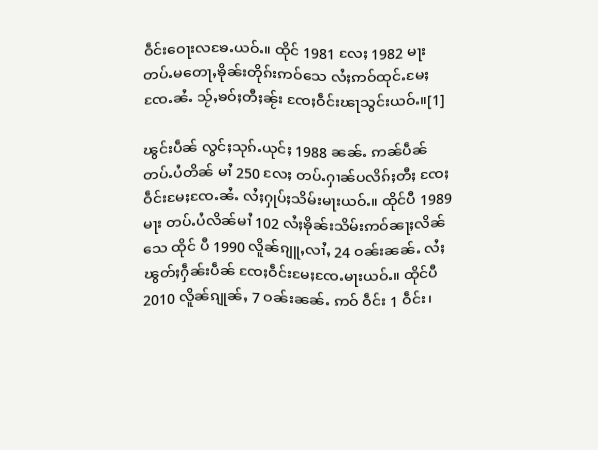ဝဵင်းဝေႃးလၶႄႉယဝ်ႉ။ ထိုင် 1981 လႄႈ 1982 မႃး တပ်ႉမတေႃႇၶိုၼ်းတိုၵ်းဢဝ်သေ လႆႈဢဝ်ထုင်ႉမႄႈၸႄႉၼႆႉ သႂ်ႇၶဝ်ႈတီႈၼႂ်း ၸႄႈဝဵင်းၽႃသွင်းယဝ်ႉ။[1]

ၽွင်းပဵၼ် လွင်ႈသုၵ်ႉယုင်ႈ 1988 ၼၼ်ႉ ဢၼ်ပဵၼ်တပ်ႉပႆတိၼ် မၢႆ 250 လႄႈ တပ်ႉႁၢၼ်ပလိၵ်ႈတီႈ ၸႄႈဝဵင်းမႄႈၸႄႉၼႆႉ လႆႈႁုပ်ႈသိမ်းမႃးယဝ်ႉ။ ထိုင်ပီ 1989 မႃး တပ်ႉပႆလိၼ်မၢႆ 102 လႆႈၶိုၼ်းသိမ်းဢဝ်ၼႃႈလိၼ်သေ ထိုင် ပီ 1990 လိူၼ်ၵျူႇလၢႆႇ 24 ဝၼ်းၼၼ်ႉ လႆႈၽွတ်ႈႁဵၼ်းပဵၼ် ၸႄႈဝဵင်းမႄႈၸႄႉမႃးယဝ်ႉ။ ထိုင်ပီ 2010 လိူၼ်ၵျုၼ်ႇ 7 ဝၼ်းၼၼ်ႉ ဢဝ် ဝဵင်း 1 ဝဵင်း၊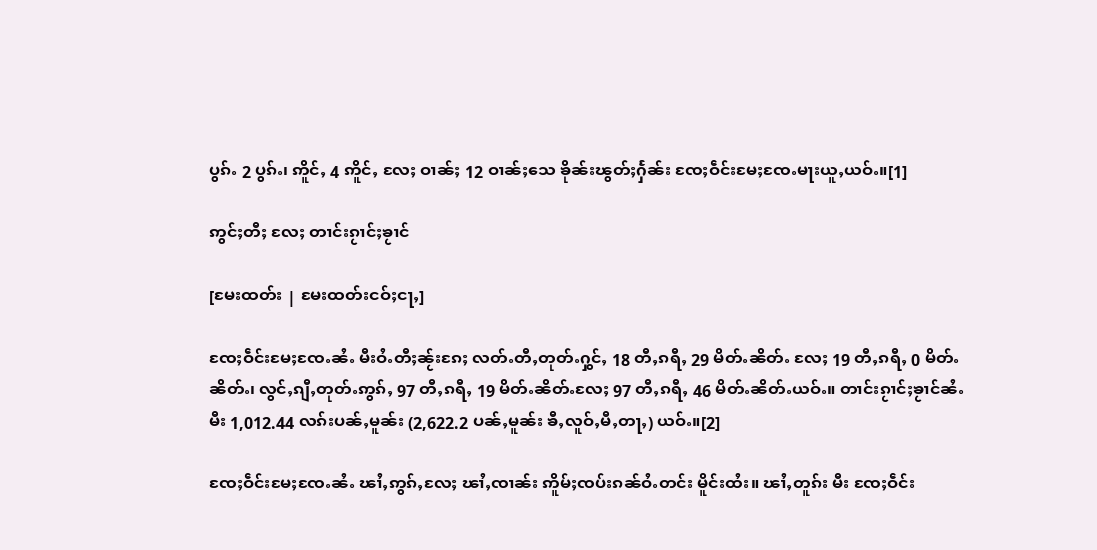ပွၵ်ႉ 2 ပွၵ်ႉ၊ ဢိူင်ႇ 4 ဢိူင်ႇ လႄႈ ဝၢၼ်ႈ 12 ဝၢၼ်ႈသေ ၶိုၼ်းၽွတ်ႈႁႅၼ်း ၸႄႈဝဵင်းမႄႈၸႄႉမႃးယူႇယဝ်ႉ။[1]

ဢွင်ႈတီႈ လႄႈ တၢင်းၵႂၢင်ႈၶႂၢင်

[မႄးထတ်း | မႄးထတ်းငဝ်ႈငႃႇ]

ၸႄႈဝဵင်းမႄႈၸႄႉၼႆႉ မီးဝႆႉတီႈၼႂ်းၵႄႈ လတ်ႉတီႇတုတ်ႉႁွင်ႇ 18 တီႇၵရီႇ 29 မိတ်ႉၼိတ်ႉ လႄႈ 19 တီႇၵရီႇ 0 မိတ်ႉၼိတ်ႉ၊ လွင်ႇၵျီႇတုတ်ႉဢွၵ်ႇ 97 တီႇၵရီႇ 19 မိတ်ႉၼိတ်ႉလႄႈ 97 တီႇၵရီႇ 46 မိတ်ႉၼိတ်ႉယဝ်ႉ။ တၢင်းၵႂၢင်ႈၶႂၢင်ၼႆႉ မီး 1,012.44 လၵ်းပၼ်ႇမူၼ်း (2,622.2 ပၼ်ႇမူၼ်း ၶီႇလူဝ်ႇမီႇတႃႇ) ယဝ်ႉ။[2]

ၸႄႈဝဵင်းမႄႈၸႄႉၼႆႉ ၽၢႆႇဢွၵ်ႇလႄႈ ၽၢႆႇၸၢၼ်း ဢိူမ်ႈၸပ်းၵၼ်ဝႆႉတင်း မိူင်းထႆး။ ၽၢႆႇတူၵ်း မီး ၸႄႈဝဵင်း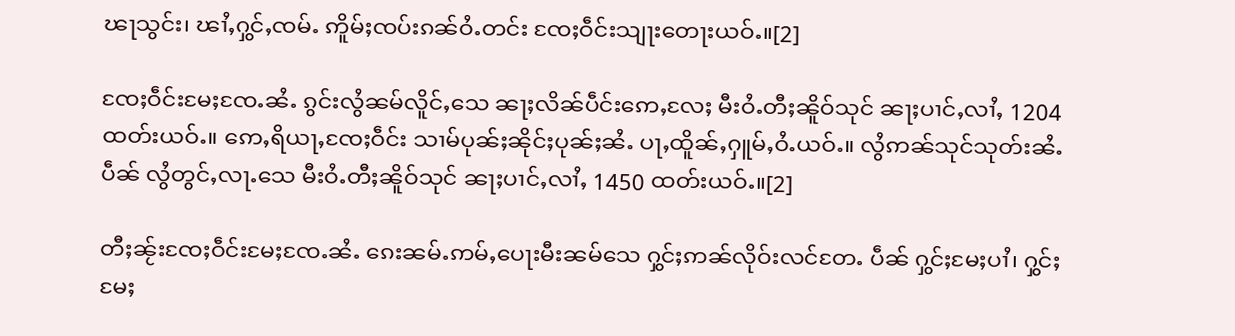ၽႃသွင်း၊ ၽၢႆႇႁွင်ႇၸမ်ႉ ဢိူမ်ႈၸပ်းၵၼ်ဝႆႉတင်း ၸႄႈဝဵင်းသျႃးတေႃးယဝ်ႉ။[2]

ၸႄႈဝဵင်းမႄႈၸႄႉၼႆႉ ၵွင်းလွႆၼမ်လိူင်ႇသေ ၼႃႈလိၼ်ပဵင်းဢေႇလႄႈ မီးဝႆႉတီႈၼိူဝ်သုင် ၼႃႈပၢင်ႇလၢႆႇ 1204 ထတ်းယဝ်ႉ။ ဢေႇရိယႃႇၸႄႈဝဵင်း သၢမ်ပုၼ်ႈၼိုင်ႈပုၼ်ႈၼႆႉ ပႃႇထိူၼ်ႇႁူမ်ႇဝႆႉယဝ်ႉ။ လွႆဢၼ်သုင်သုတ်းၼႆႉ ပဵၼ် လွႆတွင်ႇလႃႉသေ မီးဝႆႉတီႈၼိူဝ်သုင် ၼႃႈပၢင်ႇလၢႆႇ 1450 ထတ်းယဝ်ႉ။[2]

တီႈၼႂ်းၸႄႈဝဵင်းမႄႈၸႄႉၼႆႉ ၵေးၼမ်ႉဢမ်ႇပေႃးမီးၼမ်သေ ႁွင်ႈဢၼ်လိုဝ်းလင်တႄႉ ပဵၼ် ႁွင်ႈမႄႈပၢႆ၊ ႁွင်ႈမႄႈ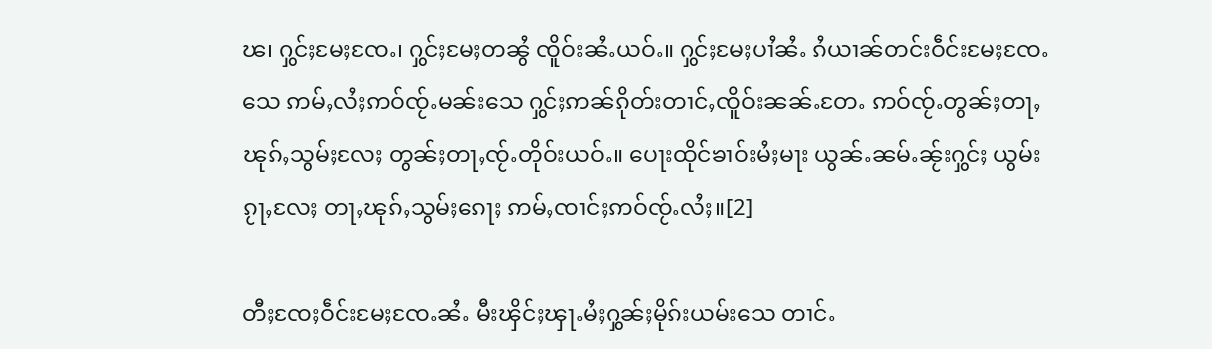ၽ၊ ႁွင်ႈမႄႈၸႄႉ၊ ႁွင်ႈမႄႈတၼွႆ ၸိူဝ်းၼႆႉယဝ်ႉ။ ႁွင်ႈမႄႈပၢႆၼႆႉ ၵႆယၢၼ်တင်းဝဵင်းမႄႈၸႄႉသေ ဢမ်ႇလႆႈဢဝ်ၸႂ်ႉမၼ်းသေ ႁွင်ႈဢၼ်ၵိုတ်းတၢင်ႇၸိူဝ်းၼၼ်ႉတႄႉ ဢဝ်ၸႂ်ႉတွၼ်ႈတႃႇ ၽုၵ်ႇသွမ်ႈလႄႈ တွၼ်ႈတႃႇၸႂ်ႉတိုဝ်းယဝ်ႉ။ ပေႃးထိုင်ၶၢဝ်းမႆႈမႃး ယွၼ်ႉၼမ်ႉၼႂ်းႁွင်ႈ ယွမ်းၵႂႃႇလႄႈ တႃႇၽုၵ်ႇသွမ်ႈၵေႃႈ ဢမ်ႇၸၢင်ႈဢဝ်ၸႂ်ႉလႆႈ။[2]

တီႈၸႄႈဝဵင်းမႄႈၸႄႉၼႆႉ မီးၾိင်ႈၾႃႉမႆႈႁွၼ်ႈမိုၵ်းယမ်းသေ တၢင်ႉ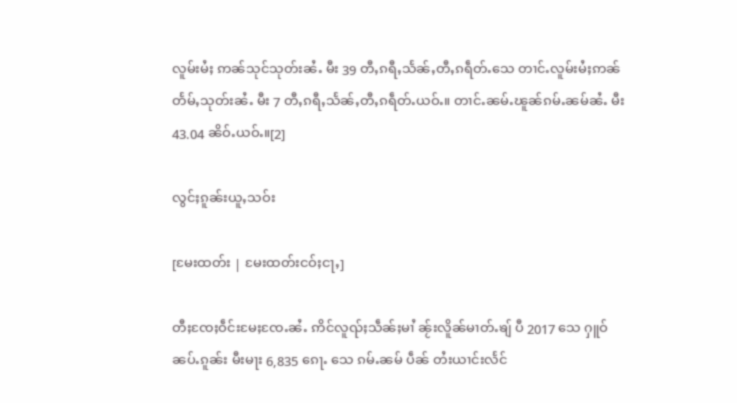လူမ်းမႆႈ ဢၼ်သုင်သုတ်းၼႆႉ မီး 39 တီႇၵရီႇသႅၼ်ႇတီႇၵရဵတ်ႉသေ တၢင်ႉလူမ်းမႆႈဢၼ်တႅမ်ႇသုတ်းၼႆႉ မီး 7 တီႇၵရီႇသႅၼ်ႇတီႇၵရဵတ်ႉယဝ်ႉ။ တၢင်ႉၼမ်ႉၽူၼ်ၵမ်ႉၼမ်ၼႆႉ မီး 43.04 ၼိဝ်ႉယဝ်ႉ။[2]

လွင်ႈၵူၼ်းယူႇသဝ်း

[မႄးထတ်း | မႄးထတ်းငဝ်ႈငႃႇ]

တီႈၸႄႈဝဵင်းမႄႈၸႄႉၼႆႉ ဢိင်လူၺ်ႈသဵၼ်ႈမၢႆ ၼႂ်းလိူၼ်မၢတ်ႉၶျ် ပီ 2017 သေ ႁူဝ်ၼပ်ႉၵူၼ်း မီးမႃး 6,835 ၵေႃႉ သေ ၵမ်ႉၼမ် ပဵၼ် တႆးယၢင်းလႅင်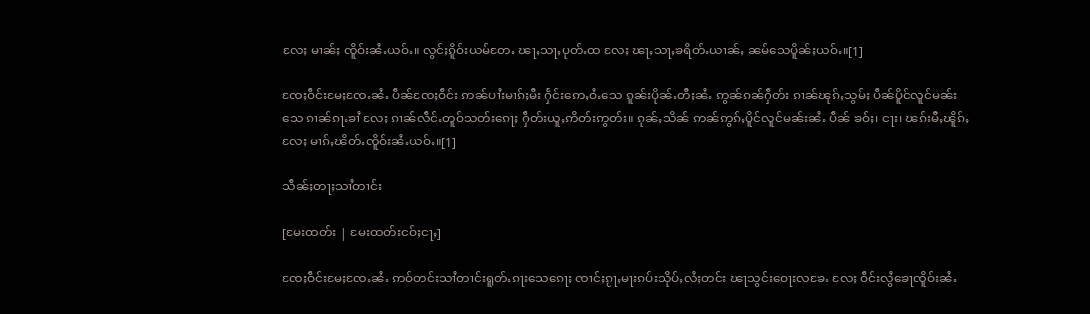လႄႈ မၢၼ်ႈ ၸိူဝ်းၼႆႉယဝ်ႉ။ လွင်ႈၵိူဝ်းယမ်တႄႉ ၽႃႇသႃႇပုတ်ႉထ လႄႈ ၽႃႇသႃႇၶရိတ်ႉယၢၼ်ႇ ၼမ်သေပိူၼ်ႈယဝ်ႉ။[1]

ၸႄႈဝဵင်းမႄႈၸႄႉၼႆႉ ပဵၼ်ၸႄႈဝဵင်း ဢၼ်ပၢႆးမၢၵ်ႈမီး ႁႅင်းဢေႇဝႆႉသေ ၵူၼ်းပိုၼ်ႉတီႈၼႆႉ ဢွၼ်ၵၼ်ႁဵတ်း ၵၢၼ်ၽုၵ်ႇသွမ်ႈ ပဵၼ်ပိူင်လူင်မၼ်းသေ ၵၢၼ်ၵႃႉၶၢႆ လႄႈ ၵၢၼ်လဵင်ႉတူဝ်သတ်းၵေႃႈ ႁဵတ်းယူႇဢိတ်းဢွတ်း။ ၵုၼ်ႇသိၼ် ဢၼ်ဢွၵ်ႇပိူင်လူင်မၼ်းၼႆႉ ပဵၼ် ၶဝ်ႈ၊ ငႃး၊ ၽၵ်းမီႇၽိူၵ်ႇ လႄႈ မၢၵ်ႇၽိတ်ႉၸိူဝ်းၼႆႉယဝ်ႉ။[1]

သဵၼ်ႈတႃႈသၢႆတၢင်း

[မႄးထတ်း | မႄးထတ်းငဝ်ႈငႃႇ]

ၸႄႈဝဵင်းမႄႈၸႄႉၼႆႉ ဢဝ်တင်းသၢႆတၢင်းရူတ်ႉၵႃးသေၵေႃႈ ၸၢင်ႈၵႂႃႇမႃးၵပ်းသိုပ်ႇလႆႈတင်း ၽႃသွင်းဝေႃးလၶႄႉ လႄႈ ဝဵင်းလွႆၶေႃၸိူဝ်းၼႆႉ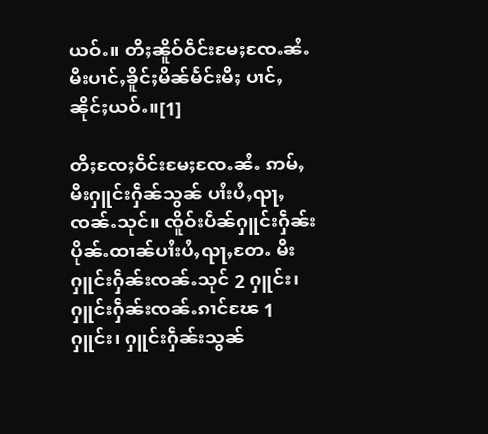ယဝ်ႉ။ တီႈၼိူဝ်ဝဵင်းမႄႈၸႄႉၼႆႉ မီးပၢင်ႇၶိူင်ႈမိၼ်မႅင်းမီႈ ပၢင်ႇၼိုင်ႈယဝ်ႉ။[1]

တီႈၸႄႈဝဵင်းမႄႈၸႄႉၼႆႉ ဢမ်ႇမီးႁူင်းႁဵၼ်သွၼ် ပၢႆးပႆႇၺႃႇၸၼ်ႉသုင်။ ၸိူဝ်းပဵၼ်ႁူင်းႁဵၼ်းပိုၼ်ႉထၢၼ်ပၢႆးပႆႇၺႃႇတႄႉ မီးႁူင်းႁဵၼ်းၸၼ်ႉသုင် 2 ႁူင်း၊ ႁူင်းႁဵၼ်းၸၼ်ႉၵၢင်ၽႄ 1 ႁူင်း၊ ႁူင်းႁဵၼ်းသွၼ်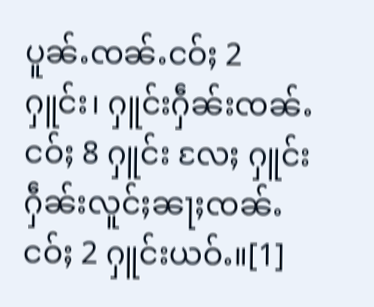ပူၼ်ႉၸၼ်ႉငဝ်ႈ 2 ႁူင်း၊ ႁူင်းႁဵၼ်းၸၼ်ႉငဝ်ႈ 8 ႁူင်း လႄႈ ႁူင်းႁဵၼ်းလူင်ႈၼႃႈၸၼ်ႉငဝ်ႈ 2 ႁူင်းယဝ်ႉ။[1]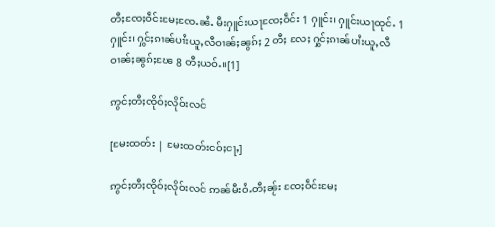တီႈၸႄႈဝဵင်းမႄႈၸႄႉၼႆႉ မီးႁူင်းယႃၸႄႈဝဵင်း 1 ႁူင်း၊ ႁူင်းယႃထုင်ႉ 1 ႁူင်း၊ ႁွင်ႈၵၢၼ်ပၢႆးယူႇလီဝၢၼ်ႈၼွၵ်ႈ 2 တီႈ လႄႈ ႁွင်ႈၵၢၼ်ပၢႆးယူႇလီဝၢၼ်ႈၼွၵ်ႈၽႄ 8 တီႈယဝ်ႉ။[1]

ဢွင်ႈတီႈၸိုဝ်ႈလိုဝ်းလင်

[မႄးထတ်း | မႄးထတ်းငဝ်ႈငႃႇ]

ဢွင်ႈတီႈၸိုဝ်ႈလိုဝ်းလင် ဢၼ်မီးဝႆႉတီႈၼႂ်း ၸႄႈဝဵင်းမႄႈ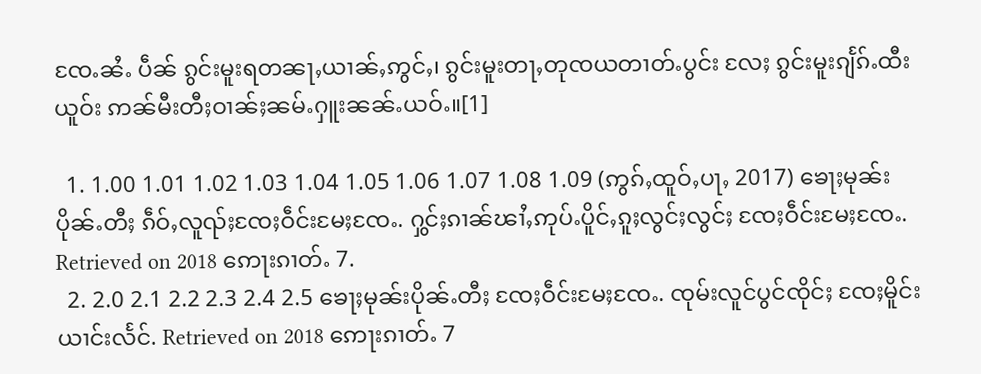ၸႄႉၼႆႉ ပဵၼ် ၵွင်းမူးရတၼႃႇယၢၼ်ႇဢွင်ႇ၊ ၵွင်းမူးတႃႇတုၸယတၢတ်ႉပွင်း လႄႈ ၵွင်းမူးၵျႅၵ်ႉထီးယူဝ်း ဢၼ်မီးတီႈဝၢၼ်ႈၼမ်ႉႁူးၼၼ်ႉယဝ်ႉ။[1]

  1. 1.00 1.01 1.02 1.03 1.04 1.05 1.06 1.07 1.08 1.09 (ဢွၵ်ႇထူဝ်ႇပႃႇ 2017) ၶေႃႈမုၼ်းပိုၼ်ႉတီႈ ၵဵဝ်ႇလူၺ်ႈၸႄႈဝဵင်းမႄႈၸႄႉ. ႁွင်ႈၵၢၼ်ၽၢႆႇဢုပ်ႉပိူင်ႇၵူႈလွင်ႈလွင်ႈ ၸႄႈဝဵင်းမႄႈၸႄႉ. Retrieved on 2018 ဢေႃးၵၢတ်ႉ 7.
  2. 2.0 2.1 2.2 2.3 2.4 2.5 ၶေႃႈမုၼ်းပိုၼ်ႉတီႈ ၸႄႈဝဵင်းမႄႈၸႄႉ. ၸုမ်းလူင်ပွင်ၸိုင်ႈ ၸႄႈမိူင်းယၢင်းလႅင်. Retrieved on 2018 ဢေႃးၵၢတ်ႉ 7